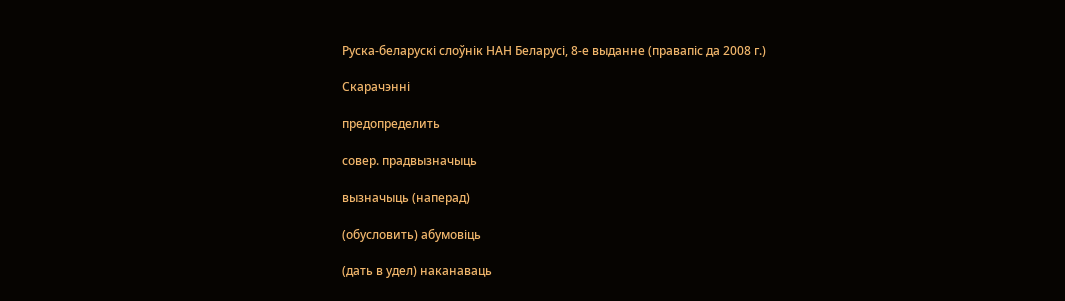Руска-беларускі слоўнік НАН Беларусі, 8-е выданне (правапіс да 2008 г.)

Скарачэнні

предопределить

совер. прадвызначыць

вызначыць (наперад)

(обусловить) абумовіць

(дать в удел) наканаваць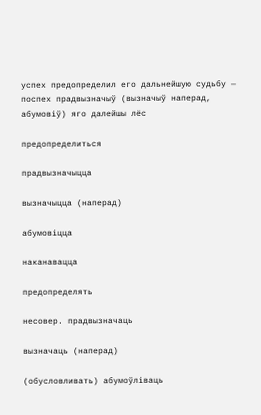успех предопределил его дальнейшую судьбу — поспех прадвызначыў (вызначыў наперад, абумовіў) яго далейшы лёс

предопределиться

прадвызначыцца

вызначыцца (наперад)

абумовіцца

наканавацца

предопределять

несовер. прадвызначаць

вызначаць (наперад)

(обусловливать) абумоўліваць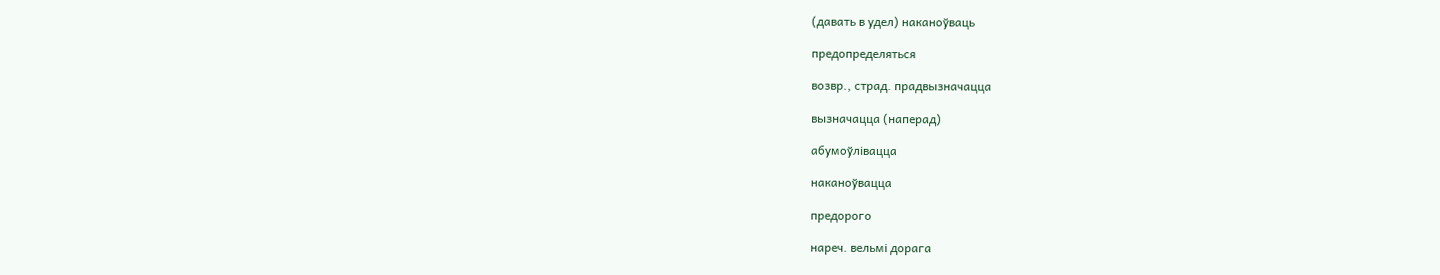(давать в удел) наканоўваць

предопределяться

возвр., страд. прадвызначацца

вызначацца (наперад)

абумоўлівацца

наканоўвацца

предорого

нареч. вельмі дорага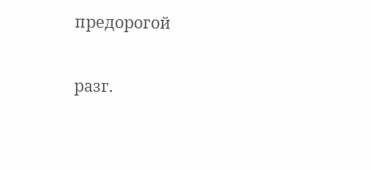предорогой

разг.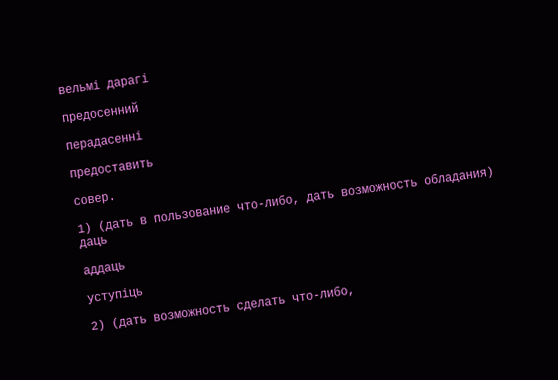вельмі дарагі

предосенний

перадасенні

предоставить

совер.

1) (дать в пользование что-либо, дать возможность обладания) даць

аддаць

уступіць

2) (дать возможность сделать что-либо,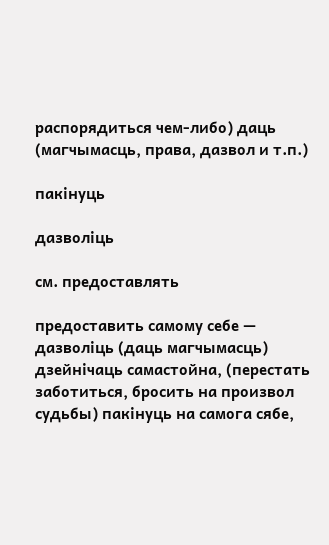распорядиться чем-либо) даць (магчымасць, права, дазвол и т.п.)

пакінуць

дазволіць

см. предоставлять

предоставить самому себе — дазволіць (даць магчымасць) дзейнічаць самастойна, (перестать заботиться, бросить на произвол судьбы) пакінуць на самога сябе,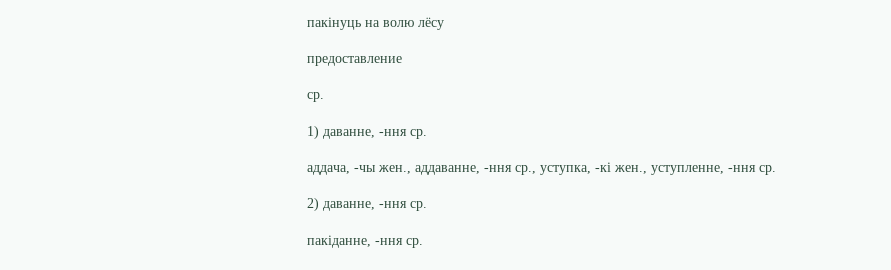пакінуць на волю лёсу

предоставление

ср.

1) даванне, -ння ср.

аддача, -чы жен., аддаванне, -ння ср., уступка, -кі жен., уступленне, -ння ср.

2) даванне, -ння ср.

пакіданне, -ння ср.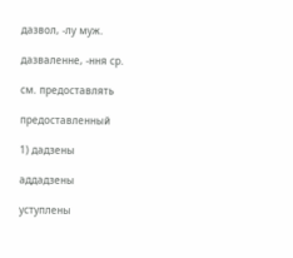дазвол, -лу муж.

дазваленне, -ння ср.

см. предоставлять

предоставленный

1) дадзены

аддадзены

уступлены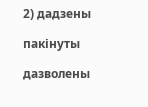2) дадзены

пакінуты

дазволены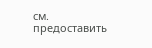см. предоставить